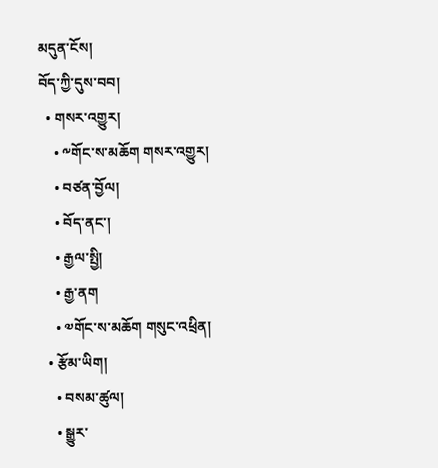མདུན་ངོས།
བོད་ཀྱི་དུས་བབ།
  • གསར་འགྱུར།
    • ༸གོང་ས་མཆོག གསར་འགྱུར།
    • བཙན་བྱོལ།
    • བོད་ནང་།
    • རྒྱལ་སྤྱི།
    • རྒྱ་ནག
    • ༧གོང་ས་མཆོག གསུང་འཕྲིན།
  • རྩོམ་ཡིག།
    • བསམ་ཚུལ།
    • སྒྱུར་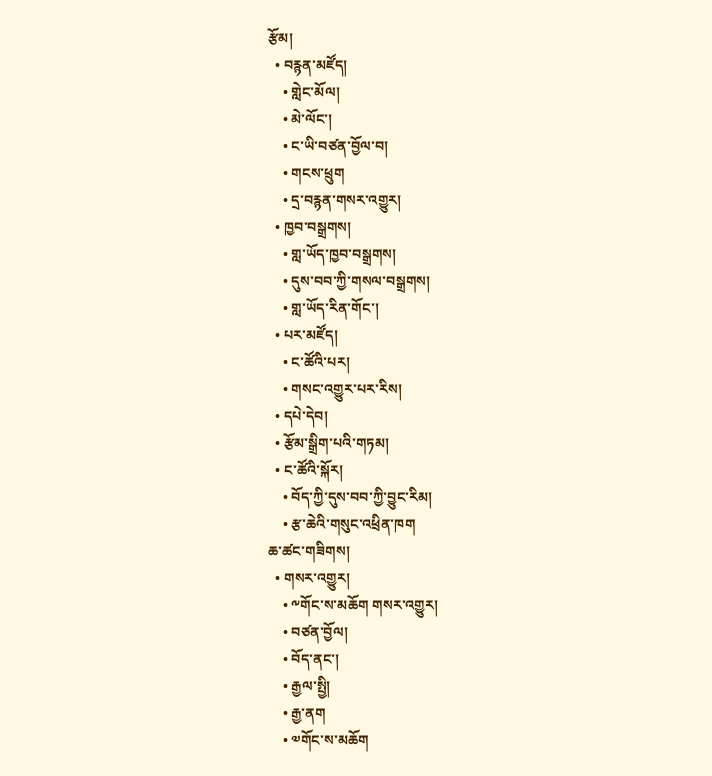རྩོམ།
  • བརྙན་མཛོད།
    • གླེང་མོལ།
    • མེ་ལོང་།
    • ང་ཡི་བཙན་བྱོལ་བ།
    • གངས་ཕྲུག
    • དྲ་བརྙན་གསར་འགྱུར།
  • ཁྱབ་བསྒྲགས།
    • གླ་ཡོད་ཁྱབ་བསྒྲགས།
    • དུས་བབ་ཀྱི་གསལ་བསྒྲགས།
    • གླ་ཡོད་རིན་གོང་།
  • པར་མཛོད།
    • ང་ཚོའི་པར།
    • གསང་འགྱུར་པར་རིས།
  • དཔེ་དེབ།
  • རྩོམ་སྒྲིག་པའི་གཏམ།
  • ང་ཚོའི་སྐོར།
    • བོད་ཀྱི་དུས་བབ་ཀྱི་བྱུང་རིམ།
    • རྩ་ཆེའི་གསུང་འཕྲིན་ཁག
ཆ་ཚང་གཟིགས།
  • གསར་འགྱུར།
    • ༸གོང་ས་མཆོག གསར་འགྱུར།
    • བཙན་བྱོལ།
    • བོད་ནང་།
    • རྒྱལ་སྤྱི།
    • རྒྱ་ནག
    • ༧གོང་ས་མཆོག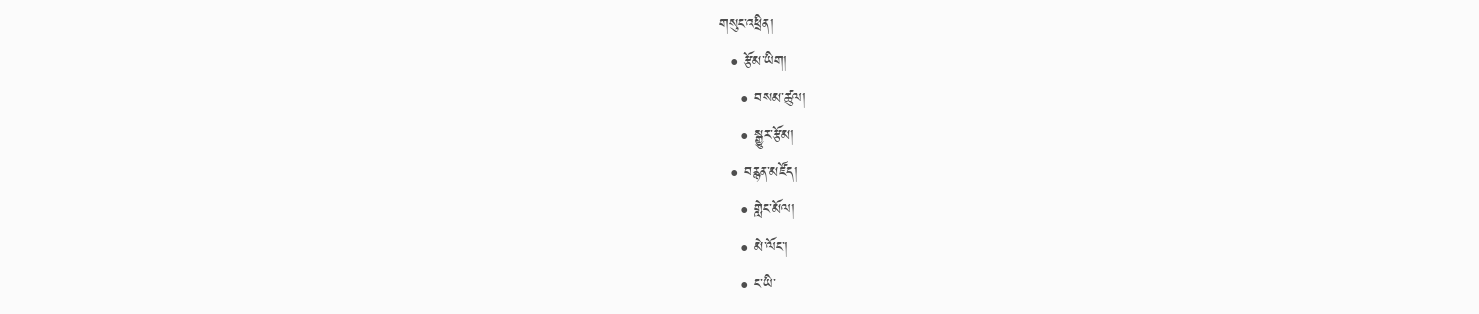གསུང་འཕྲིན།
  • རྩོམ་ཡིག།
    • བསམ་ཚུལ།
    • སྒྱུར་རྩོམ།
  • བརྙན་མཛོད།
    • གླེང་མོལ།
    • མེ་ལོང་།
    • ང་ཡི་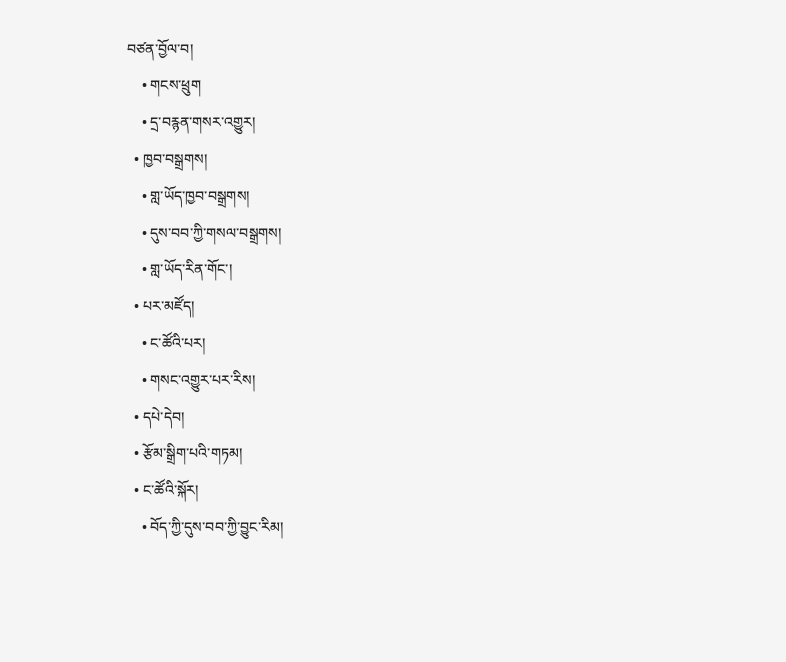བཙན་བྱོལ་བ།
    • གངས་ཕྲུག
    • དྲ་བརྙན་གསར་འགྱུར།
  • ཁྱབ་བསྒྲགས།
    • གླ་ཡོད་ཁྱབ་བསྒྲགས།
    • དུས་བབ་ཀྱི་གསལ་བསྒྲགས།
    • གླ་ཡོད་རིན་གོང་།
  • པར་མཛོད།
    • ང་ཚོའི་པར།
    • གསང་འགྱུར་པར་རིས།
  • དཔེ་དེབ།
  • རྩོམ་སྒྲིག་པའི་གཏམ།
  • ང་ཚོའི་སྐོར།
    • བོད་ཀྱི་དུས་བབ་ཀྱི་བྱུང་རིམ།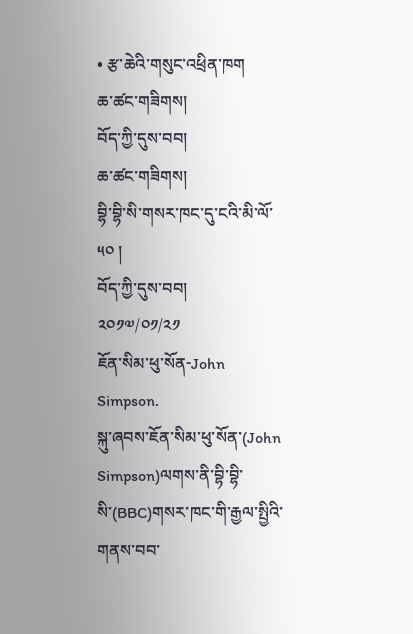• རྩ་ཆེའི་གསུང་འཕྲིན་ཁག
ཆ་ཚང་གཟིགས།
བོད་ཀྱི་དུས་བབ།
ཆ་ཚང་གཟིགས།
བྷི་བྷི་སི་གསར་ཁང་དུ་ངའི་མི་ལོ་ ༥༠ །
བོད་ཀྱི་དུས་བབ།
༢༠༡༧/༠༡/༢༡
ཇོན་སིམ་ཕུ་སོན-John Simpson.
སྐུ་ཞབས་ཇོན་སིམ་ཕུ་སོན་(John Simpson)ལགས་ནི་བྷི་བྷི་སི་(BBC)གསར་ཁང་གི་རྒྱལ་སྤྱིའི་གནས་བབ་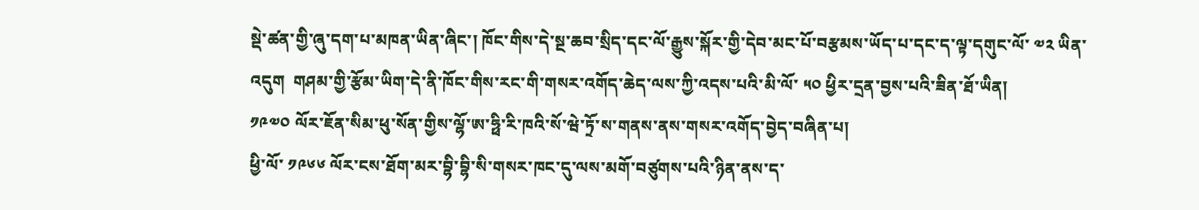སྡེ་ཚན་གྱི་ཞུ་དག་པ་མཁན་ཡིན་ཞིང་། ཁོང་གིས་དེ་སྔ་ཆབ་སྲིད་དང་ལོ་རྒྱུས་སྐོར་གྱི་དེབ་མང་པོ་བརྩམས་ཡོད་པ་དང་ད་ལྟ་དགུང་ལོ་ ༧༢ ཡིན་འདུག  གཤམ་གྱི་རྩོམ་ཡིག་དེ་ནི་ཁོང་གིས་རང་གི་གསར་འགོད་ཆེད་ལས་ཀྱི་འདས་པའི་མི་ལོ་ ༥༠ ཕྱིར་དྲན་བྱས་པའི་ཟིན་ཐོ་ཡིན།
༡༩༧༠ ལོར་ཇོན་སིམ་ཕུ་སོན་གྱིས་ལྷོ་ཨ་ཧྥི་རི་ཁའི་སོ་ཝེ་ཏྲོ་ས་གནས་ནས་གསར་འགོད་བྱེད་བཞིན་པ།
ཕྱི་ལོ་ ༡༩༦༦ ལོར་ངས་ཐོག་མར་བྷི་བྷི་སི་གསར་ཁང་དུ་ལས་མགོ་བཙུགས་པའི་ཉིན་ནས་ད་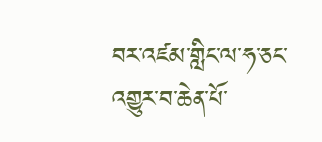བར་འཛམ་གླིང་ལ་ཧ་ཅང་འགྱུར་བ་ཆེན་པོ་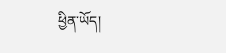ཕྱིན་ཡོད།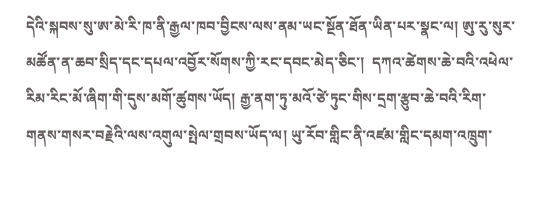དེའི་སྐབས་སུ་ཨ་མེ་རི་ཁ་ནི་རྒྱལ་ཁབ་བྱིངས་ལས་ནམ་ཡང་སྔོན་ཐོན་ཡིན་པར་སྣང་ལ། ཨུ་རུ་སུར་མཚོན་ན་ཆབ་སྲིད་དང་དཔལ་འབྱོར་སོགས་ཀྱི་རང་དབང་མེད་ཅིང་།  དཀའ་ཚེགས་ཆེ་བའི་འཕེལ་རིམ་རིང་མོ་ཞིག་གི་དུས་མགོ་ཚུགས་ཡོད། རྒྱ་ནག་ཏུ་མའོ་ཙེ་ཏུང་གིས་དྲག་རྩུབ་ཆེ་བའི་རིག་གནས་གསར་བརྗེའི་ལས་འགུལ་སྤེལ་གྲབས་ཡོད་ལ། ཡུ་རོབ་གླིང་ནི་འཛམ་གླིང་དམག་འཁྲུག་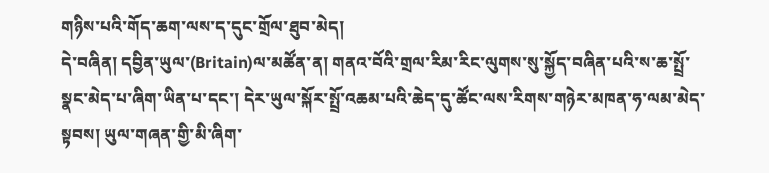གཉིས་པའི་གོད་ཆག་ལས་ད་དུང་གྲོལ་ཐུབ་མེད།
དེ་བཞིན། དབྱིན་ཡུལ་(Britain)ལ་མཚོན་ན། གནའ་བོའི་གྲལ་རིམ་རིང་ལུགས་སུ་སྐྱོད་བཞིན་པའི་ས་ཆ་སྤྲོ་སྣང་མེད་པ་ཞིག་ཡིན་པ་དང་། དེར་ཡུལ་སྐོར་སྤྲོ་འཆམ་པའི་ཆེད་དུ་ཚོང་ལས་རིགས་གཉེར་མཁན་ཧ་ལམ་མེད་སྟབས། ཡུལ་གཞན་གྱི་མི་ཞིག་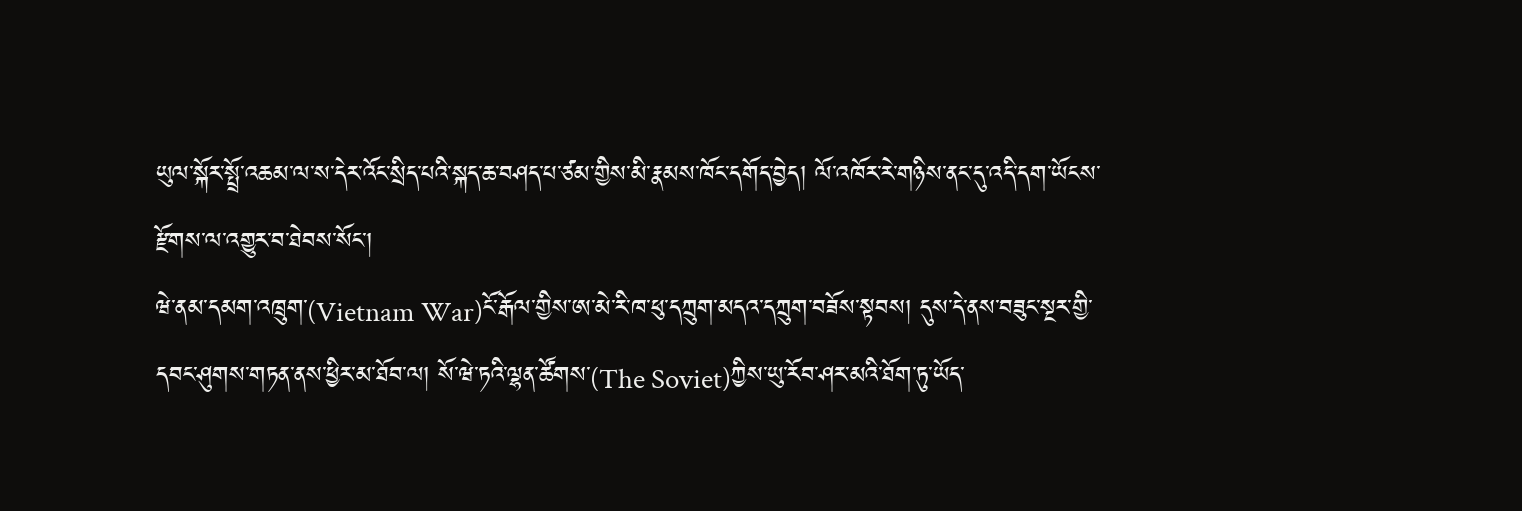ཡུལ་སྐོར་སྤྲོ་འཆམ་ལ་ས་དེར་འོང་སྲིད་པའི་སྐད་ཆ་བཤད་པ་ཙམ་གྱིས་མི་རྣམས་ཁོང་དགོད་བྱེད། ལོ་འཁོར་རེ་གཉིས་ནང་དུ་འདི་དག་ཡོངས་རྫོགས་ལ་འགྱུར་བ་ཐེབས་སོང་།
ཝེ་ནམ་དམག་འཁྲུག་(Vietnam War)ངོ་རྒོལ་གྱིས་ཨ་མེ་རི་ཁ་ཕུ་དཀྲུག་མདའ་དཀྲུག་བཟོས་སྟབས། དུས་དེ་ནས་བཟུང་སྔར་གྱི་དབང་ཤུགས་གཏན་ནས་ཕྱིར་མ་ཐོབ་ལ། སོ་ཝེ་ཏའི་ལྷན་ཚོགས་(The Soviet)ཀྱིས་ཡུ་རོབ་ཤར་མའི་ཐོག་ཏུ་ཡོད་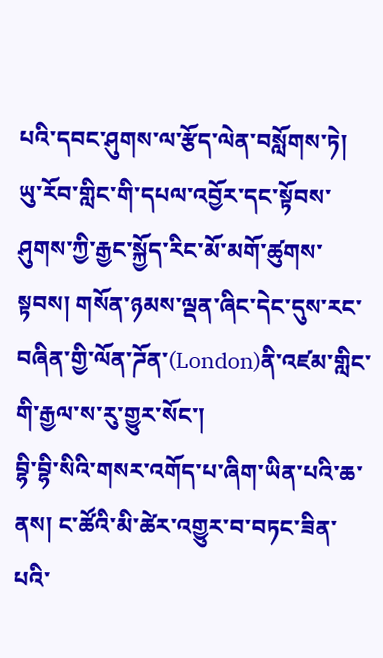པའི་དབང་ཤུགས་ལ་རྩོད་ལེན་བསློགས་ཏེ། ཡུ་རོབ་གླིང་གི་དཔལ་འབྱོར་དང་སྟོབས་ཤུགས་ཀྱི་རྒྱང་སྐྱོད་རིང་མོ་མགོ་ཚུགས་སྟབས། གསོན་ཉམས་ལྡན་ཞིང་དེང་དུས་རང་བཞིན་གྱི་ལོན་ཌོན་(London)ནི་འཛམ་གླིང་གི་རྒྱལ་ས་རུ་གྱུར་སོང་།
བྷི་བྷི་སིའི་གསར་འགོད་པ་ཞིག་ཡིན་པའི་ཆ་ནས། ང་ཚོའི་མི་ཚེར་འགྱུར་བ་བཏང་ཟིན་པའི་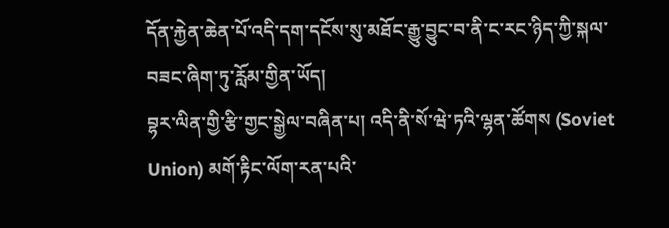དོན་རྐྱེན་ཆེན་པོ་འདི་དག་དངོས་སུ་མཐོང་རྒྱུ་བྱུང་བ་ནི་ང་རང་ཉིད་ཀྱི་སྐལ་བཟང་ཞིག་ཏུ་རློམ་གྱིན་ཡོད།
བྷར་ལིན་གྱི་རྩི་གྱང་སྒྱེལ་བཞིན་པ། འདི་ནི་སོ་ཝེ་ཏའི་ལྷན་ཚོགས (Soviet Union) མགོ་རྟིང་ལོག་རན་པའི་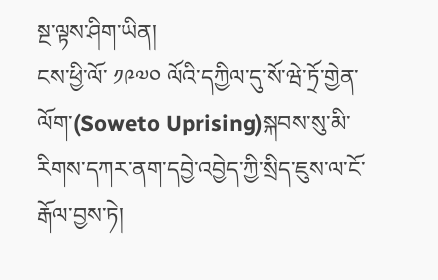སྔ་ལྟས་ཤིག་ཡིན།
ངས་ཕྱི་ལོ་ ༡༩༧༠ ལོའི་དཀྱིལ་དུ་སོ་ཝེ་ཏྲོ་གྱེན་ལོག་(Soweto Uprising)སྐབས་སུ་མི་རིགས་དཀར་ནག་དབྱེ་འབྱེད་ཀྱི་སྲིད་ཇུས་ལ་ངོ་རྒོལ་བྱས་ཏེ།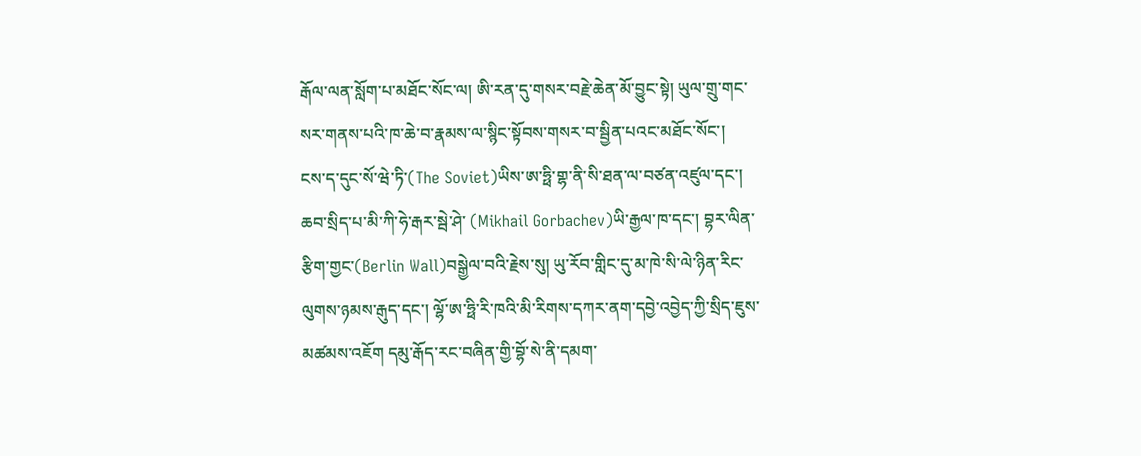རྒོལ་ལན་སློག་པ་མཐོང་སོང་ལ། ཨི་རན་དུ་གསར་བརྗེ་ཆེན་མོ་བྱུང་སྟེ། ཡུལ་གྲུ་གང་སར་གནས་པའི་ཁ་ཆེ་བ་རྣམས་ལ་སྙིང་སྟོབས་གསར་བ་སྦྱིན་པའང་མཐོང་སོང་།
ངས་ད་དུང་སོ་ཝེ་ཏི་(The Soviet)ཡིས་ཨ་ཧྥི་གྷ་ནི་སི་ཐན་ལ་བཙན་འཛུལ་དང་། ཆབ་སྲིད་པ་མི་ཀི་ཧེ་རྒར་སྦེ་ཤེ་ (Mikhail Gorbachev)ཡི་རྒྱལ་ཁ་དང་། བྷར་ལིན་རྩིག་གྱང་(Berlin Wall)བསྒྱེལ་བའི་རྗེས་སུ། ཡུ་རོབ་གླིང་དུ་མ་ཁེ་སི་ལེ་ཉིན་རིང་ལུགས་ཉམས་རྒུད་དང་། ལྷོ་ཨ་ཧྥི་རི་ཁའི་མི་རིགས་དཀར་ནག་དབྱེ་འབྱེད་ཀྱི་སྲིད་ཇུས་མཚམས་འཇོག དམུ་རྒོད་རང་བཞིན་གྱི་བྷོ་སེ་ནི་དམག་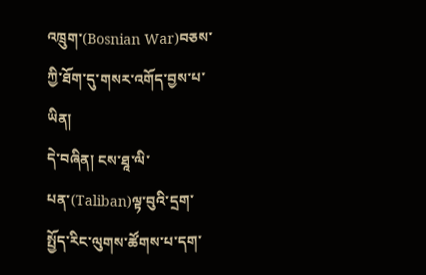འཁྲུག་(Bosnian War)བཅས་ཀྱི་ཐོག་དུ་གསར་འགོད་བྱས་པ་ཡིན།
དེ་བཞིན། ངས་ཐཱ་ལི་པན་(Taliban)ལྟ་བུའི་དྲག་སྤྱོད་རིང་ལུགས་ཚོགས་པ་དག་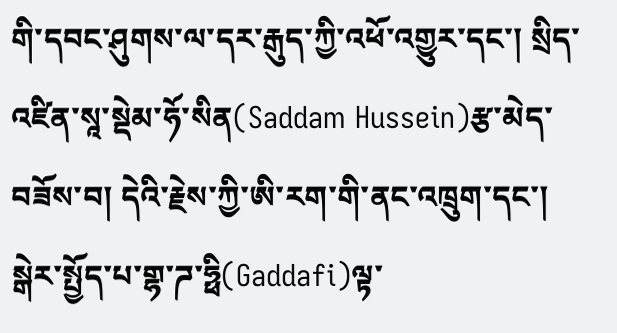གི་དབང་ཤུགས་ལ་དར་རྒུད་ཀྱི་འཕོ་འགྱུར་དང་། སྲིད་འཛིན་སཱ་སྡེམ་ཧོ་སིན(Saddam Hussein)རྩ་མེད་བཟོས་བ། དེའི་རྗེས་ཀྱི་ཨི་རག་གི་ནང་འཁྲུག་དང་། སྒེར་སྤྱོད་པ་གྷ་ཌ་ཧྥི(Gaddafi)ལྟ་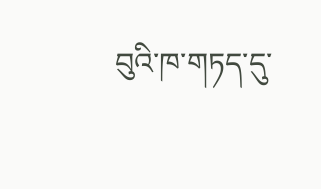བུའི་ཁ་གཏད་དུ་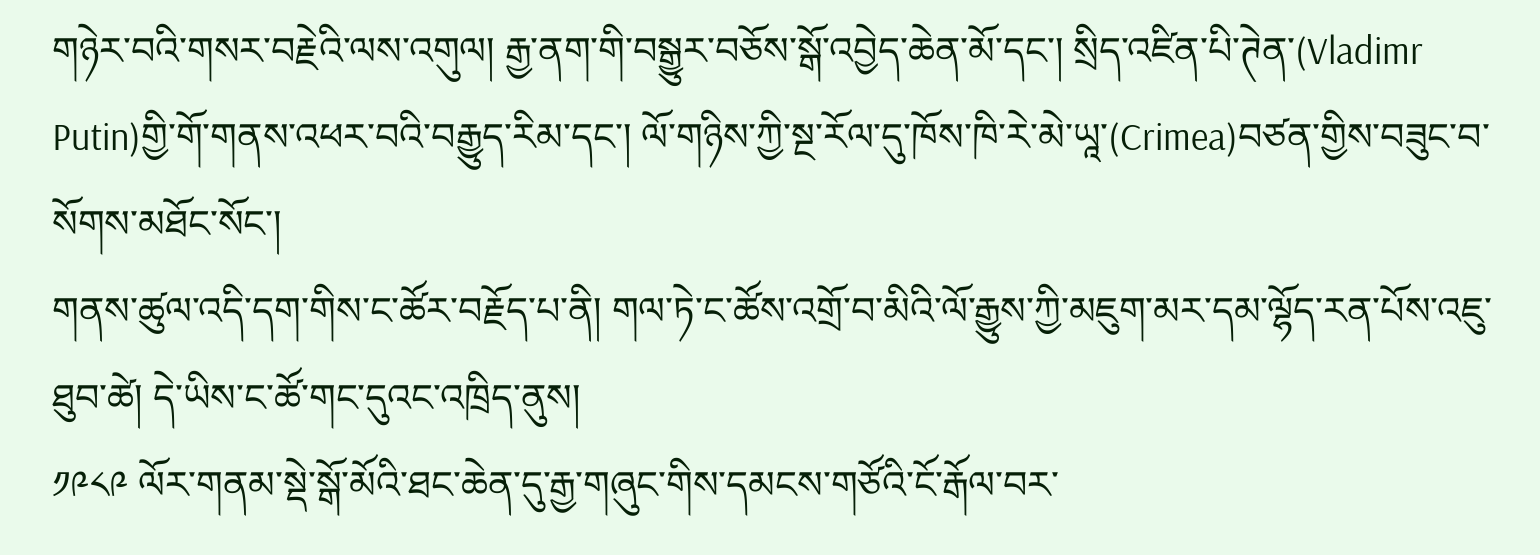གཉེར་བའི་གསར་བརྗེའི་ལས་འགུལ། རྒྱ་ནག་གི་བསྒྱུར་བཅོས་སྒོ་འབྱེད་ཆེན་མོ་དང་། སྲིད་འཛིན་པི་ཊེན་(Vladimr Putin)གྱི་གོ་གནས་འཕར་བའི་བརྒྱུད་རིམ་དང་། ལོ་གཉིས་ཀྱི་སྔ་རོལ་དུ་ཁོས་ཁི་རེ་མེ་ཡཱ་(Crimea)བཙན་གྱིས་བཟུང་བ་སོགས་མཐོང་སོང་།
གནས་ཚུལ་འདི་དག་གིས་ང་ཚོར་བརྗོད་པ་ནི། གལ་ཏེ་ང་ཚོས་འགྲོ་བ་མིའི་ལོ་རྒྱུས་ཀྱི་མཇུག་མར་དམ་ལྷོད་རན་པོས་འཇུ་ཐུབ་ཚེ། དེ་ཡིས་ང་ཚོ་གང་དུའང་འཁྲིད་ནུས།
༡༩༨༩ ལོར་གནམ་སྡེ་སྒོ་མོའི་ཐང་ཆེན་དུ་རྒྱ་གཞུང་གིས་དམངས་གཙོའི་ངོ་རྒོལ་བར་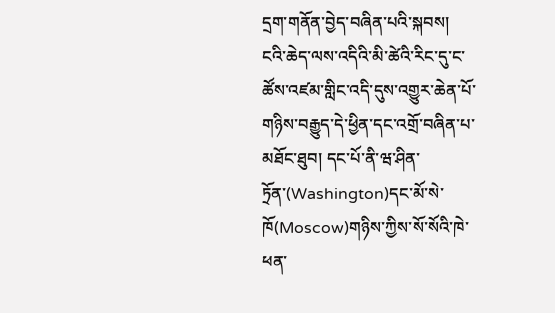དྲག་གནོན་བྱེད་བཞིན་པའི་སྐབས།
ངའི་ཆེད་ལས་འདིའི་མི་ཚེའི་རིང་དུ་ང་ཚོས་འཛམ་གླིང་འདི་དུས་འགྱུར་ཆེན་པོ་གཉིས་བརྒྱུད་དེ་ཕྱིན་དང་འགྲོ་བཞིན་པ་མཐོང་ཐུབ། དང་པོ་ནི་ཝ་ཤིན་ཏྲོན་(Washington)དང་མོ་སེ་ཁོ(Moscow)གཉིས་ཀྱིས་སོ་སོའི་ཁེ་ཕན་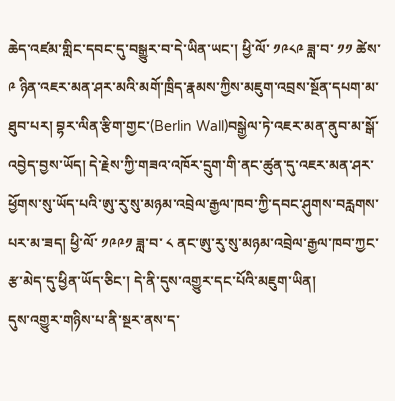ཆེད་འཛམ་གླིང་དབང་དུ་བསྒྱུར་བ་དེ་ཡིན་ཡང་། ཕྱི་ལོ་ ༡༩༨༩ ཟླ་བ་ ༡༡ ཚེས་ ༩ ཉིན་འཇར་མན་ཤར་མའི་མགོ་ཁྲིད་རྣམས་ཀྱིས་མཇུག་འབྲས་སྔོན་དཔག་མ་ཐུབ་པར། བྷར་ལིན་རྩིག་གྱང་(Berlin Wall)བསྒྱེལ་ཏེ་འཇར་མན་ནུབ་མ་སྒོ་འབྱེད་བྱས་ཡོད། དེ་རྗེས་ཀྱི་གཟའ་འཁོར་དྲུག་གི་ནང་ཚུན་དུ་འཇར་མན་ཤར་ཕྱོགས་སུ་ཡོད་པའི་ཨུ་རུ་སུ་མཉམ་འབྲེལ་རྒྱལ་ཁབ་ཀྱི་དབང་ཤུགས་བརླགས་པར་མ་ཟད། ཕྱི་ལོ་ ༡༩༩༡ ཟླ་བ་ ༨ ནང་ཨུ་རུ་སུ་མཉམ་འབྲེལ་རྒྱལ་ཁབ་ཀྱང་རྩ་མེད་དུ་ཕྱིན་ཡོད་ཅིང་། དེ་ནི་དུས་འགྱུར་དང་པོའི་མཇུག་ཡིན།
དུས་འགྱུར་གཉིས་པ་ནི་སྔར་ནས་ད་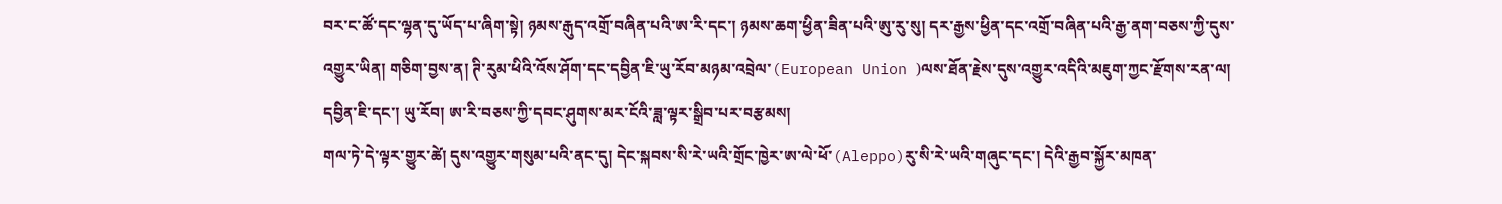བར་ང་ཚོ་དང་ལྷན་དུ་ཡོད་པ་ཞིག་སྟེ། ཉམས་རྒུད་འགྲོ་བཞིན་པའི་ཨ་རི་དང་། ཉམས་ཆག་ཕྱིན་ཟིན་པའི་ཨུ་རུ་སུ། དར་རྒྱས་ཕྱིན་དང་འགྲོ་བཞིན་པའི་རྒྱ་ནག་བཅས་ཀྱི་དུས་འགྱུར་ཡིན། གཅིག་བྱས་ན། ཊི་རུམ་ཕིའི་འོས་ཤོག་དང་དབྱིན་ཇི་ཡུ་རོབ་མཉམ་འབྲེལ་(European Union )ལས་ཐོན་རྗེས་དུས་འགྱུར་འདིའི་མཇུག་ཀྱང་རྫོགས་རན་ལ། དབྱིན་ཇི་དང་། ཡུ་རོབ། ཨ་རི་བཅས་ཀྱི་དབང་ཤུགས་མར་ངོའི་ཟླ་ལྟར་སྒྲིབ་པར་བརྩམས།
གལ་ཏེ་དེ་ལྟར་གྱུར་ཚེ། དུས་འགྱུར་གསུམ་པའི་ནང་དུ། དེང་སྐབས་སི་རེ་ཡའི་གྲོང་ཁྱེར་ཨ་ལེ་ཕོ་(Aleppo)རུ་སི་རེ་ཡའི་གཞུང་དང་། དེའི་རྒྱབ་སྐྱོར་མཁན་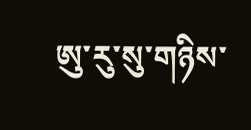ཨུ་རུ་སུ་གཉིས་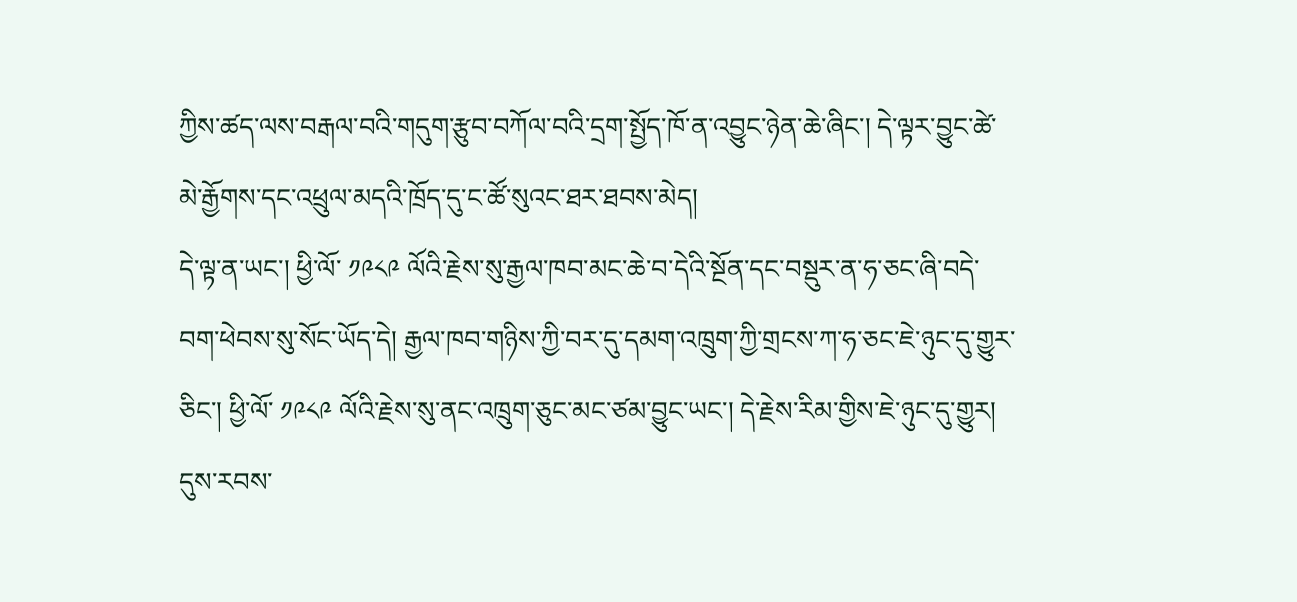ཀྱིས་ཚད་ལས་བརྒལ་བའི་གདུག་རྩུབ་བཀོལ་བའི་དྲག་སྤྱོད་ཁོ་ན་འབྱུང་ཉེན་ཆེ་ཞིང་། དེ་ལྟར་བྱུང་ཚེ་མེ་རྒྱོགས་དང་འཕྲུལ་མདའི་ཁྲོད་དུ་ང་ཚོ་སུའང་ཐར་ཐབས་མེད།
དེ་ལྟ་ན་ཡང་། ཕྱི་ལོ་ ༡༩༨༩ ལོའི་རྗེས་སུ་རྒྱལ་ཁབ་མང་ཆེ་བ་དེའི་སྔོན་དང་བསྡུར་ན་ཧ་ཅང་ཞི་བདེ་བག་ཕེབས་སུ་སོང་ཡོད་དེ། རྒྱལ་ཁབ་གཉིས་ཀྱི་བར་དུ་དམག་འཁྲུག་ཀྱི་གྲངས་ཀ་ཧ་ཅང་ཇེ་ཉུང་དུ་གྱུར་ཅིང་། ཕྱི་ལོ་ ༡༩༨༩ ལོའི་རྗེས་སུ་ནང་འཁྲུག་ཅུང་མང་ཙམ་བྱུང་ཡང་། དེ་རྗེས་རིམ་གྱིས་ཇེ་ཉུང་དུ་གྱུར། དུས་རབས་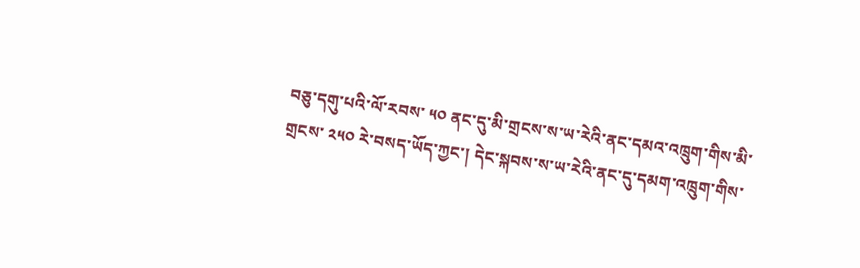བཅུ་དགུ་པའི་ལོ་རབས་ ༥༠ ནང་དུ་མི་གྲངས་ས་ཡ་རེའི་ནང་དམའ་འཁྲུག་གིས་མི་གྲངས་ ༢༥༠ རེ་བསད་ཡོད་ཀྱང་། དེང་སྐབས་ས་ཡ་རེའི་ནང་དུ་དམག་འཁྲུག་གིས་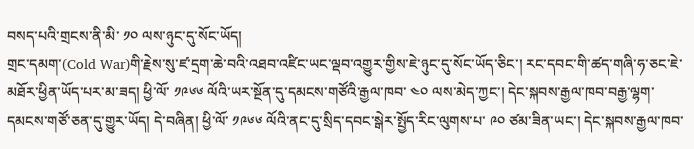བསད་པའི་གྲངས་ནི་མི་ ༡༠ ལས་ཉུང་དུ་སོང་ཡོད།
གྲང་དམག་(Cold War)གི་རྗེས་སུ་ཛ་དྲག་ཆེ་བའི་འཐབ་འཛིང་ཡང་ལྡབ་འགྱུར་གྱིས་ཇེ་ཉུང་དུ་སོང་ཡོད་ཅིང་། རང་དབང་གི་ཚད་གཞི་ཧ་ཅང་ཇེ་མཐོར་ཕྱིན་ཡོད་པར་མ་ཟད། ཕྱི་ལོ་ ༡༩༦༦ ལོའི་ཡར་སྔོན་དུ་དམངས་གཙོའི་རྒྱལ་ཁབ་ ༤༠ ལས་མེད་ཀྱང་། དེང་སྐབས་རྒྱལ་ཁབ་བརྒྱ་ལྷག་དམངས་གཙོ་ཅན་དུ་གྱུར་ཡོད། དེ་བཞིན། ཕྱི་ལོ་ ༡༩༦༦ ལོའི་ནང་དུ་སྲིད་དབང་སྒེར་སྤྱོད་རིང་ལུགས་པ་ ༩༠ ཙམ་ཟིན་ཡང་། དེང་སྐབས་རྒྱལ་ཁབ་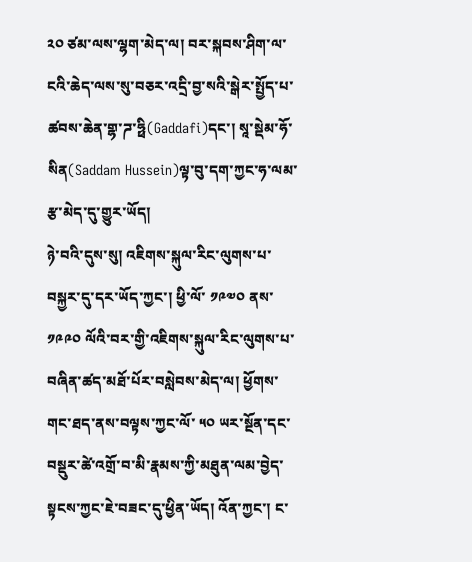༢༠ ཙམ་ལས་ལྷག་མེད་ལ། བར་སྐབས་ཤིག་ལ་ངའི་ཆེད་ལས་སུ་བཅར་འདྲི་བྱ་སའི་སྒེར་སྤྱོད་པ་ཚབས་ཆེན་གྷ་ཌ་ཧྥི(Gaddafi)དང་། སཱ་སྡེམ་ཧོ་སིན(Saddam Hussein)ལྟ་བུ་དག་ཀྱང་ཧ་ལམ་རྩ་མེད་དུ་གྱུར་ཡོད།
ཉེ་བའི་དུས་སུ། འཇིགས་སྐུལ་རིང་ལུགས་པ་བསྐྱར་དུ་དར་ཡོད་ཀྱང་། ཕྱི་ལོ་ ༡༩༧༠ ནས་ ༡༩༩༠ ལོའི་བར་གྱི་འཇིགས་སྐུལ་རིང་ལུགས་པ་བཞིན་ཚད་མཐོ་པོར་བསླེབས་མེད་ལ། ཕྱོགས་གང་ཐད་ནས་བལྟས་ཀྱང་ལོ་ ༥༠ ཡར་སྔོན་དང་བསྡུར་ཚེ་འགྲོ་བ་མི་རྣམས་ཀྱི་མཐུན་ལམ་བྱེད་སྟངས་ཀྱང་ཇེ་བཟང་དུ་ཕྱིན་ཡོད། འོན་ཀྱང་། ང་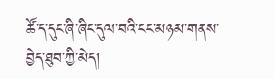ཚོ་ད་དུང་ཞི་ཞིང་དུལ་བའི་ངང་མཉམ་གནས་བྱེད་ཐུབ་ཀྱི་མེད།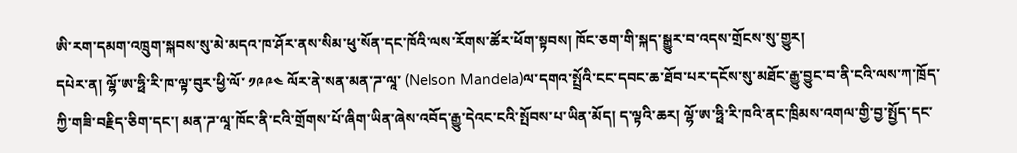ཨི་རག་དམག་འཁྲུག་སྐབས་སུ་མེ་མདའ་ཁ་ཤོར་ནས་སིམ་ཕུ་སོན་དང་ཁོའི་ལས་རོགས་ཚོར་ཕོག་སྟབས། ཁོང་ཅག་གི་སྐད་སྒྱུར་བ་འདས་གྲོངས་སུ་གྱུར།
དཔེར་ན། ལྷོ་ཨ་ཧྥི་རི་ཁ་ལྟ་བུར་ཕྱི་ལོ་ ༡༩༩༤ ལོར་ནེ་སན་མན་ཌ་ལཱ་ (Nelson Mandela)ལ་དགའ་སྤྲོའི་ངང་དབང་ཆ་ཐོབ་པར་དངོས་སུ་མཐོང་རྒྱུ་བྱུང་བ་ནི་ངའི་ལས་ཀ་ཁྲོད་ཀྱི་གཟི་བརྗིད་ཅིག་དང་། མན་ཌ་ལཱ་ཁོང་ནི་ངའི་གྲོགས་པོ་ཞིག་ཡིན་ཞེས་འབོད་རྒྱུ་དེའང་ངའི་སྤོབས་པ་ཡིན་མོད། ད་ལྟའི་ཆར། ལྷོ་ཨ་ཧྥི་རི་ཁའི་ནང་ཁྲིམས་འགལ་གྱི་བྱ་སྤྱོད་དང་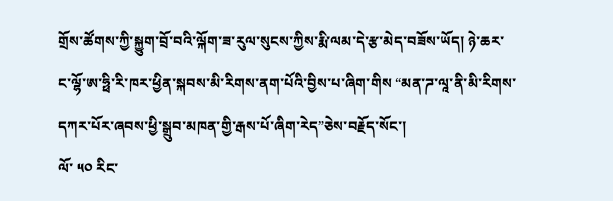གྲོས་ཚོགས་ཀྱི་སྐྱུག་བྲོ་བའི་ལྐོག་ཟ་རུལ་སུངས་ཀྱིས་རྨི་ལམ་དེ་རྩ་མེད་བཟོས་ཡོད། ཉེ་ཆར་ང་ལྷོ་ཨ་ཧྥི་རི་ཁར་ཕྱིན་སྐབས་མི་རིགས་ནག་པོའི་བྱིས་པ་ཞིག་གིས “མན་ཌ་ལཱ་ནི་མི་རིགས་དཀར་པོར་ཞབས་ཕྱི་སྒྲུབ་མཁན་གྱི་རྒས་པོ་ཞིག་རེད”ཅེས་བརྗོད་སོང་།
ལོ་ ༥༠ རིང་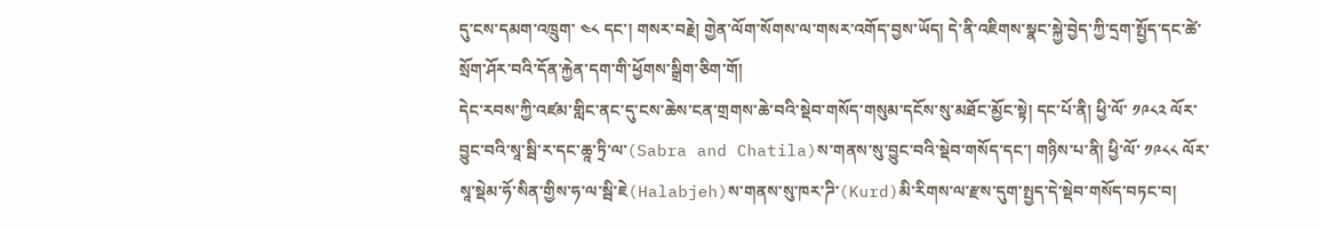དུ་ངས་དམག་འཁྲུག་ ༤༨ དང་། གསར་བརྗེ། གྱེན་ལོག་སོགས་ལ་གསར་འགོད་བྱས་ཡོད། དེ་ནི་འཇིགས་སྣང་སྐྱེ་བྱེད་ཀྱི་དྲག་སྤྱོད་དང་ཚེ་སྲོག་ཤོར་བའི་དོན་རྐྱེན་དག་གི་ཕྱོགས་སྒྲིག་ཅིག་གོ།
དེང་རབས་ཀྱི་འཛམ་གླིང་ནང་དུ་ངས་ཆེས་ངན་གྲགས་ཆེ་བའི་སྡེབ་གསོད་གསུམ་དངོས་སུ་མཐོང་མྱོང་སྟེ། དང་པོ་ནི། ཕྱི་ལོ་ ༡༩༨༢ ལོར་བྱུང་བའི་སཱ་སྦི་ར་དང་ཆཱ་ཏྲི་ལ་(Sabra and Chatila)ས་གནས་སུ་བྱུང་བའི་སྡེབ་གསོད་དང་། གཉིས་པ་ནི། ཕྱི་ལོ་ ༡༩༨༨ ལོར་སཱ་སྡེམ་ཧོ་སིན་གྱིས་ཧ་ལ་སྦི་ཇེ(Halabjeh)ས་གནས་སུ་ཁར་ཌི་(Kurd)མི་རིགས་ལ་རྫས་དུག་སྤྱད་དེ་སྡེབ་གསོད་བཏང་བ།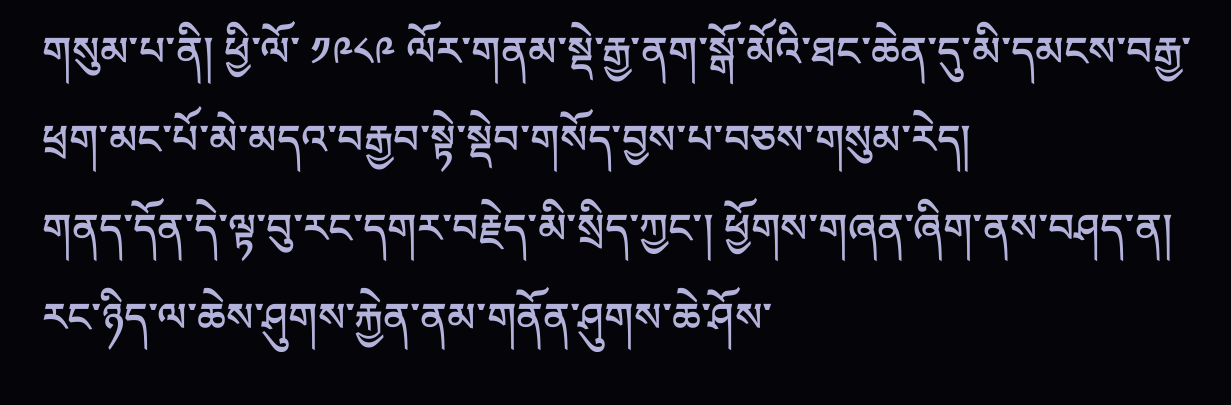གསུམ་པ་ནི། ཕྱི་ལོ་ ༡༩༨༩ ལོར་གནམ་སྡེ་རྒྱ་ནག་སྒོ་མོའི་ཐང་ཆེན་དུ་མི་དམངས་བརྒྱ་ཕྲག་མང་པོ་མེ་མདའ་བརྒྱབ་སྟེ་སྡེབ་གསོད་བྱས་པ་བཅས་གསུམ་རེད།
གནད་དོན་དེ་ལྟ་བུ་རང་དགར་བརྗེད་མི་སྲིད་ཀྱང་། ཕྱོགས་གཞན་ཞིག་ནས་བཤད་ན། རང་ཉིད་ལ་ཆེས་ཤུགས་རྐྱེན་ནམ་གནོན་ཤུགས་ཆེ་ཤོས་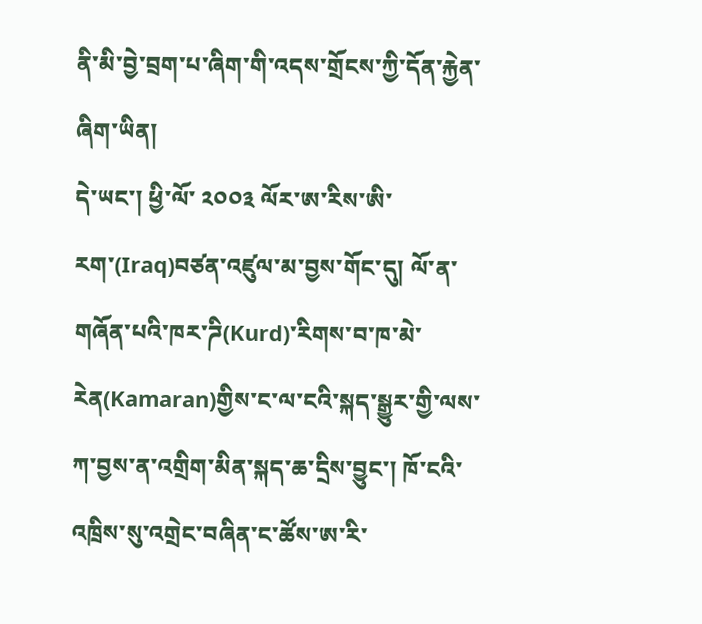ནི་མི་བྱེ་བྲག་པ་ཞིག་གི་འདས་གྲོངས་ཀྱི་དོན་རྐྱེན་ཞིག་ཡིན།
དེ་ཡང་། ཕྱི་ལོ་ ༢༠༠༣ ལོར་ཨ་རིས་ཨི་རག་(Iraq)བཙན་འཛུལ་མ་བྱས་གོང་དུ། ལོ་ན་གཞོན་པའི་ཁར་ཌི(Kurd)་རིགས་བ་ཁ་མེ་རེན(Kamaran)གྱིས་ང་ལ་ངའི་སྐད་སྒྱུར་གྱི་ལས་ཀ་བྱས་ན་འགྲིག་མིན་སྐད་ཆ་དྲིས་བྱུང་། ཁོ་ངའི་འཁྲིས་སུ་འགྲེང་བཞིན་ང་ཚོས་ཨ་རི་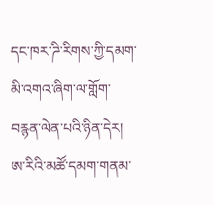དང་ཁར་ཌི་རིགས་ཀྱི་དམག་མི་འགའ་ཞིག་ལ་གློག་བརྙན་ལེན་པའི་ཉིན་དེར། ཨ་རིའི་མཚོ་དམག་གནམ་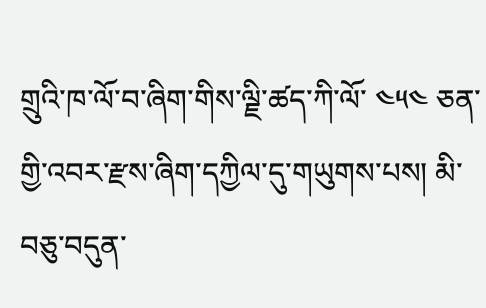གྲུའི་ཁ་ལོ་བ་ཞིག་གིས་ལྗི་ཚད་ཀི་ལོ་ ༤༥༤ ཅན་གྱི་འབར་རྫས་ཞིག་དཀྱིལ་དུ་གཡུགས་པས། མི་བཅུ་བདུན་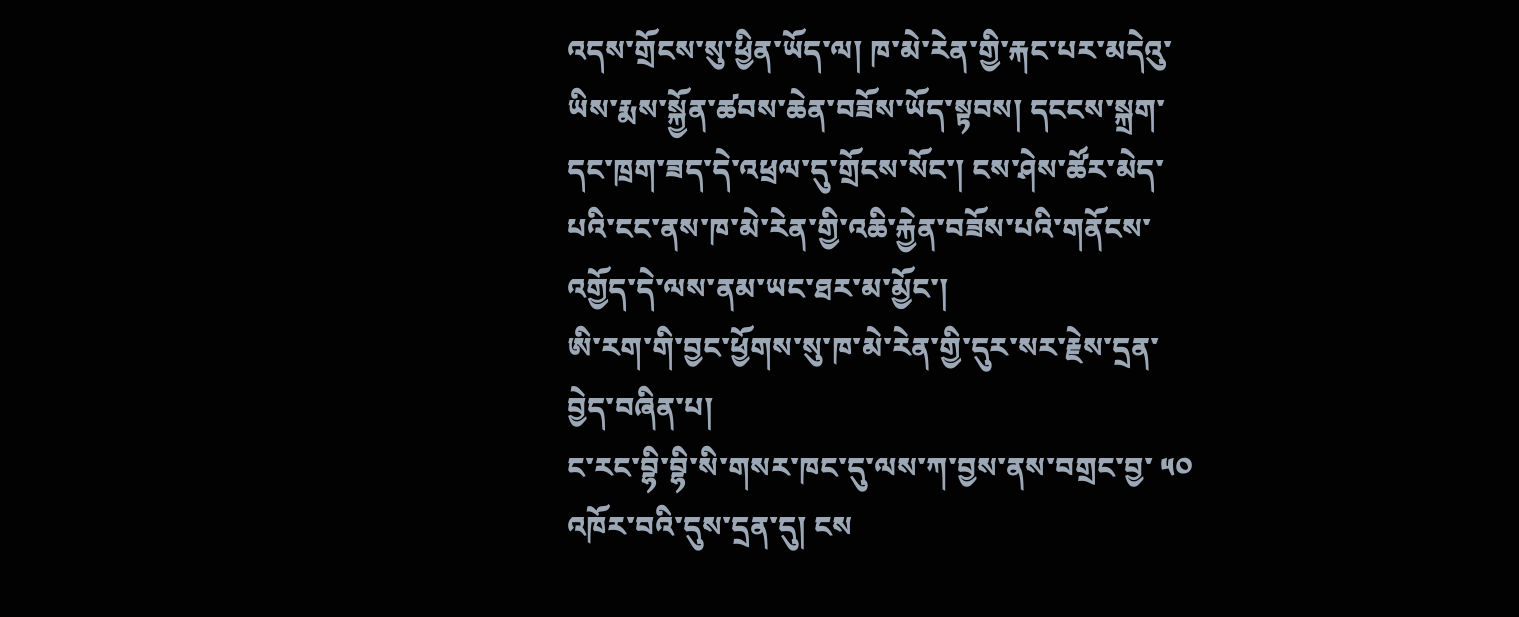འདས་གྲོངས་སུ་ཕྱིན་ཡོད་ལ། ཁ་མེ་རེན་གྱི་རྐང་པར་མདེའུ་ཡིས་རྨས་སྐྱོན་ཚབས་ཆེན་བཟོས་ཡོད་སྟབས། དངངས་སྐྲག་དང་ཁྲག་ཟད་དེ་འཕྲལ་དུ་གྲོངས་སོང་། ངས་ཤེས་ཚོར་མེད་པའི་ངང་ནས་ཁ་མེ་རེན་གྱི་འཆི་རྐྱེན་བཟོས་པའི་གནོངས་འགྱོད་དེ་ལས་ནམ་ཡང་ཐར་མ་མྱོང་།
ཨི་རག་གི་བྱང་ཕྱོགས་སུ་ཁ་མེ་རེན་གྱི་དུར་སར་རྗེས་དྲན་བྱེད་བཞིན་པ།
ང་རང་བྷི་བྷི་སི་གསར་ཁང་དུ་ལས་ཀ་བྱས་ནས་བགྲང་བྱ་ ༥༠ འཁོར་བའི་དུས་དྲན་དུ། ངས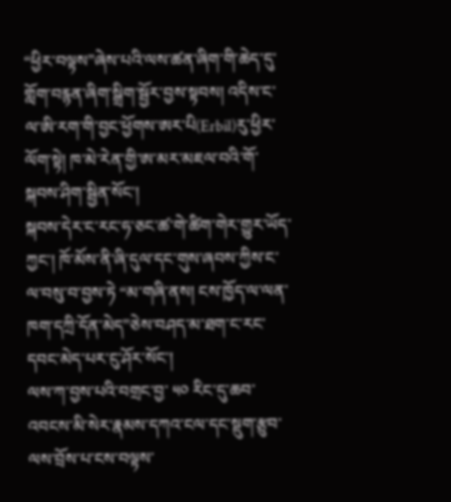“ཕྱིར་བལྟས”ཞེས་པའི་ལས་ཚན་ཞིག་གི་ཆེད་དུ་གློག་བརྙན་ཞིག་སྒྲིག་སྦྱོར་བྱས་སྟབས། འདིས་ང་ལ་ཨི་རག་གི་བྱང་ཕྱོགས་ཨར་པི(Erbil)རུ་ཕྱིར་ལོག་སྟེ། ཁ་མེ་རེན་གྱི་ཨ་མར་མཇལ་བའི་གོ་སྐབས་ཤིག་སྦྱིན་སོང་།
སྐབས་དེར་ང་རང་ཧ་ཅང་ཚ་གེ་ཚིག་གེར་གྱུར་ཡོད་ཀྱང་། ཁོ་མོས་ནི་ཞི་དུལ་དང་གུས་ཞབས་ཀྱིས་ང་ལ་བསུ་བ་བྱས་ཏེ “མ་གཞི་ནས། ངས་ཁྱོད་ལ་ལན་ཁག་དཀྲི་དོན་མེད”ཅེས་བཤད་མ་ཐག་ང་རང་དབང་མེད་པར་ངུ་ཤོར་སོང་།
ལས་ཀ་བྱས་པའི་བགྲང་བྱ་ ༥༠ རིང་དུ་ཆབ་འབངས་མི་སེར་རྣམས་དཀའ་ངལ་དང་སྡུག་རྩུབ་ལས་བྲོས་པ་ངས་བལྟས་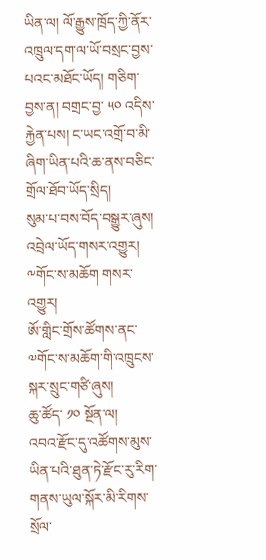ཡིན་ལ། ལོ་རྒྱུས་ཁྲོད་ཀྱི་ནོར་འཁྲུལ་དག་ལ་ཡོ་བསྲང་བྱས་པའང་མཐོང་ཡོད། གཅིག་བྱས་ན། བགྲང་བྱ་ ༥༠ འདིས་རྐྱེན་པས། ང་ཡང་འགྲོ་བ་མི་ཞིག་ཡིན་པའི་ཆ་ནས་བཅིང་གྲོལ་ཐོབ་ཡོད་སྲིད།
སུམ་པ་བས་བོད་བསྒྱུར་ཞུས།
འབྲེལ་ཡོད་གསར་འགྱུར།
༸གོང་ས་མཆོག གསར་འགྱུར།
ཨོ་གླིང་གྲོས་ཚོགས་ནང་༧གོང་ས་མཆོག་གི་འཁྲུངས་སྐར་སྲུང་གཙི་ཞུས།
ཆུ་ཚོད་ ༡༠ སྔོན་ལ།
འབའ་རྫོང་དུ་འཚོགས་མུས་ཡིན་པའི་ཐུན་ཏེ་རྫོང་རུ་རིག་གནས་ཡུལ་སྐོར་མི་རིགས་སྲོལ་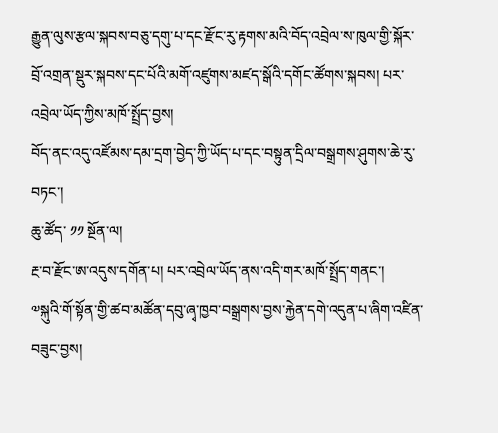རྒྱུན་ལུས་རྩལ་སྐབས་བཅུ་དགུ་པ་དང་རྫོང་རུ་རྟགས་མའི་བོད་འབྲེལ་ས་ཁུལ་གྱི་སྐོར་བྲོ་འགྲན་སྡུར་སྐབས་དང་པོའི་མགོ་འཛུགས་མཛད་སྒོའི་དགོང་ཚོགས་སྐབས། པར་འབྲེལ་ཡོད་ཀྱིས་མཁོ་སྤྲོད་བྱས།
བོད་ནང་འདུ་འཛོམས་དམ་དྲག་བྱེད་ཀྱི་ཡོད་པ་དང་བསྟུན་དྲིལ་བསྒྲགས་ཤུགས་ཆེ་རུ་བཏང་།
ཆུ་ཚོད་ ༡༡ སྔོན་ལ།
རྔ་བ་རྫོང་ཨ་འདུས་དགོན་པ། པར་འབྲེལ་ཡོད་ནས་འདི་གར་མཁོ་སྤྲོད་གནང་།
༧སྐུའི་གོ་སྟོན་གྱི་ཚབ་མཚོན་དབུ་ཞྭ་ཁྱབ་བསྒྲགས་བྱས་རྐྱེན་དགེ་འདུན་པ་ཞིག་འཛིན་བཟུང་བྱས།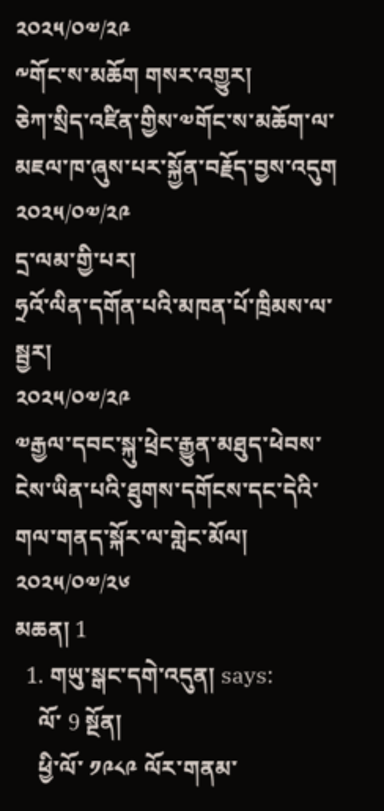༢༠༢༥/༠༧/༢༩
༸གོང་ས་མཆོག གསར་འགྱུར།
ཅེཀ་སྲིད་འཛིན་གྱིས་༧གོང་ས་མཆོག་ལ་མཇལ་ཁ་ཞུས་པར་སྐྱོན་བརྗོད་བྱས་འདུག
༢༠༢༥/༠༧/༢༩
དྲ་ལམ་གྱི་པར།
ཧྲའོ་ལིན་དགོན་པའི་མཁན་པོ་ཁྲིམས་ལ་སྦྱར།
༢༠༢༥/༠༧/༢༩
༧རྒྱལ་དབང་སྐུ་ཕྲེང་རྒྱུན་མཐུད་ཕེབས་ངེས་ཡིན་པའི་ཐུགས་དགོངས་དང་དེའི་གལ་གནད་སྐོར་ལ་གླེང་མོལ།
༢༠༢༥/༠༧/༢༦
མཆན། 1
  1. གཡུ་སྒང་དགེ་འདུན། says:
    ལོ་ 9 སྔོན།
    ཕྱི་ལོ་ ༡༩༨༩ ལོར་གནམ་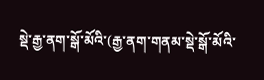སྡེ་རྒྱ་ནག་སྒོ་མོའི་(རྒྱ་ནག་གནམ་སྡེ་སྒོ་མོའི་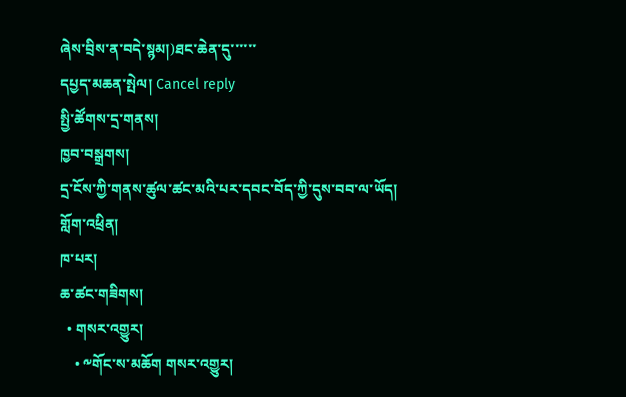ཞེས་བྲིས་ན་བདེ་སྙམ།)ཐང་ཆེན་དུ་་་་་་
དཔྱད་མཆན་སྤེལ། Cancel reply
སྤྱི་ཚོགས་དྲ་གནས།
ཁྱབ་བསྒྲགས།
དྲ་ངོས་ཀྱི་གནས་ཚུལ་ཚང་མའི་པར་དབང་བོད་ཀྱི་དུས་བབ་ལ་ཡོད།
གློག་འཕྲིན།
ཁ་པར།
ཆ་ཚང་གཟིགས།
  • གསར་འགྱུར།
    • ༸གོང་ས་མཆོག གསར་འགྱུར།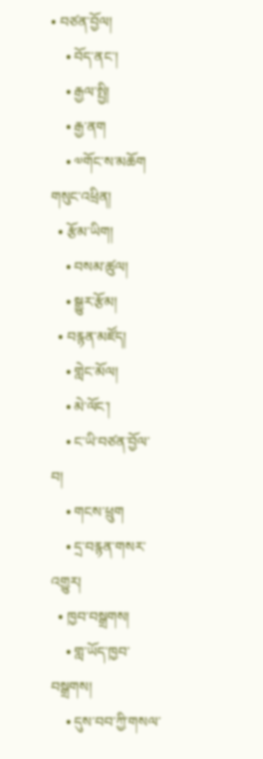• བཙན་བྱོལ།
    • བོད་ནང་།
    • རྒྱལ་སྤྱི།
    • རྒྱ་ནག
    • ༧གོང་ས་མཆོག གསུང་འཕྲིན།
  • རྩོམ་ཡིག།
    • བསམ་ཚུལ།
    • སྒྱུར་རྩོམ།
  • བརྙན་མཛོད།
    • གླེང་མོལ།
    • མེ་ལོང་།
    • ང་ཡི་བཙན་བྱོལ་བ།
    • གངས་ཕྲུག
    • དྲ་བརྙན་གསར་འགྱུར།
  • ཁྱབ་བསྒྲགས།
    • གླ་ཡོད་ཁྱབ་བསྒྲགས།
    • དུས་བབ་ཀྱི་གསལ་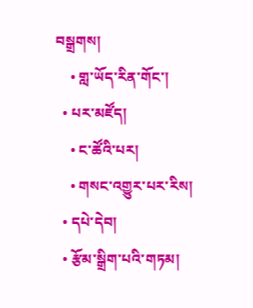བསྒྲགས།
    • གླ་ཡོད་རིན་གོང་།
  • པར་མཛོད།
    • ང་ཚོའི་པར།
    • གསང་འགྱུར་པར་རིས།
  • དཔེ་དེབ།
  • རྩོམ་སྒྲིག་པའི་གཏམ།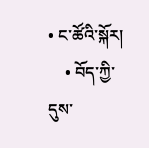• ང་ཚོའི་སྐོར།
    • བོད་ཀྱི་དུས་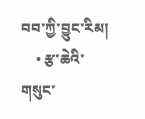བབ་ཀྱི་བྱུང་རིམ།
    • རྩ་ཆེའི་གསུང་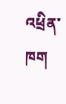འཕྲིན་ཁག